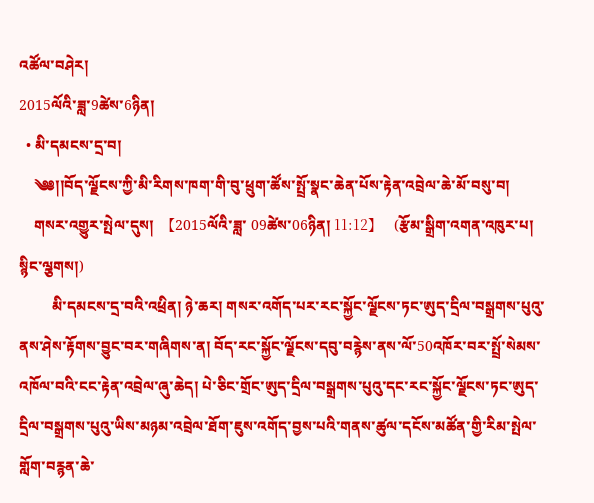འཚོལ་བཤེར།
2015ལོའི་ཟླ་9ཚེས་6ཉིན།
  • མི་དམངས་དྲ་བ།
    ༄༅།།བོད་ལྗོངས་ཀྱི་མི་རིགས་ཁག་གི་བུ་ཕྲུག་ཚོས་སྤྲོ་སྣང་ཆེན་པོས་རྟེན་འབྲེལ་ཆེ་མོ་བསུ་བ།
    གསར་འགྱུར་སྤེལ་དུས།  【2015ལོའི་ཟླ་ 09ཚེས་06ཉིན། 11:12】   (རྩོམ་སྒྲིག་འགན་འཁུར་པ། སྙིང་ལྕགས།)
         མི་དམངས་དྲ་བའི་འཕྲིན། ཉེ་ཆར། གསར་འགོད་པར་རང་སྐྱོང་ལྗོངས་ཏང་ཨུད་དྲིལ་བསྒྲགས་པུའུ་ནས་ཤེས་རྟོགས་བྱུང་བར་གཞིགས་ན། བོད་རང་སྐྱོང་ལྗོངས་དབུ་བརྙེས་ནས་ལོ་50འཁོར་བར་སྤྲོ་སེམས་འཁོལ་བའི་ངང་རྟེན་འབྲེལ་ཞུ་ཆེད། པེ་ཅིང་གྲོང་ཨུད་དྲིལ་བསྒྲགས་པུའུ་དང་རང་སྐྱོང་ལྗོངས་ཏང་ཨུད་དྲིལ་བསྒྲགས་པུའུ་ཡིས་མཉམ་འབྲེལ་ཐོག་ཇུས་འགོད་བྱས་པའི་གནས་ཚུལ་དངོས་མཚོན་གྱི་རིམ་སྤེལ་གློག་བརྙན་ཆེ་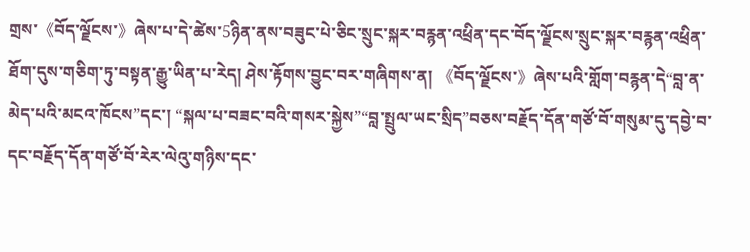གྲས་《བོད་ལྗོངས་》ཞེས་པ་དེ་ཚེས་5ཉིན་ནས་བཟུང་པེ་ཅིང་སྲུང་སྐར་བརྙན་འཕྲིན་དང་བོད་ལྗོངས་སྲུང་སྐར་བརྙན་འཕྲིན་ཐོག་དུས་གཅིག་ཏུ་བསྟན་རྒྱུ་ཡིན་པ་རེད། ཤེས་རྟོགས་བྱུང་བར་གཞིགས་ན། 《བོད་ལྗོངས་》ཞེས་པའི་གློག་བརྙན་དེ“བླ་ན་མེད་པའི་མངའ་ཁོངས”དང་། “སྐལ་པ་བཟང་བའི་གསར་སྐྱེས”“བླ་སྤྲུལ་ཡང་སྲིད”བཅས་བརྗོད་དོན་གཙོ་བོ་གསུམ་དུ་དབྱེ་བ་དང་བརྗོད་དོན་གཙོ་བོ་རེར་ལེའུ་གཉིས་དང་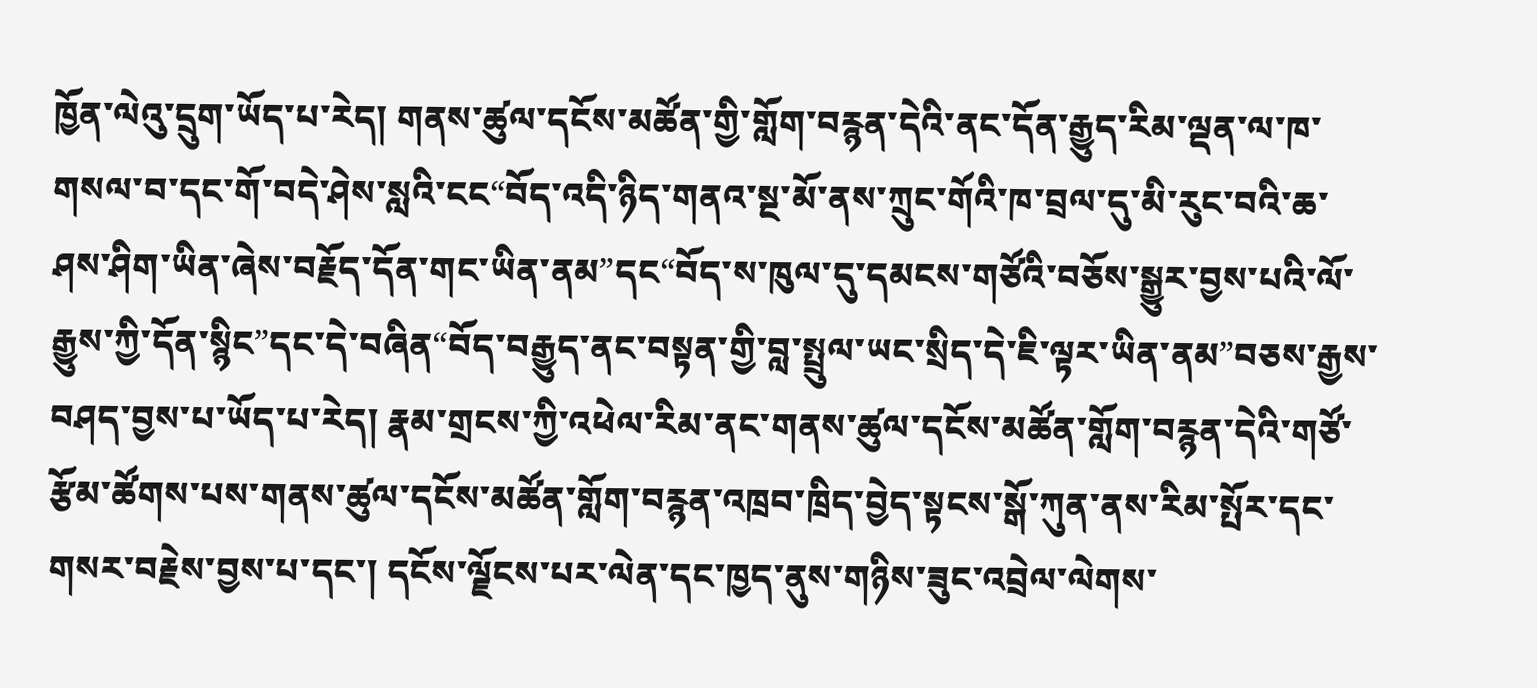ཁྱོན་ལེའུ་དྲུག་ཡོད་པ་རེད། གནས་ཚུལ་དངོས་མཚོན་གྱི་གློག་བརྙན་དེའི་ནང་དོན་རྒྱུད་རིམ་ལྡན་ལ་ཁ་གསལ་བ་དང་གོ་བདེ་ཤེས་སླའི་ངང“བོད་འདི་ཉིད་གནའ་སྔ་མོ་ནས་ཀྲུང་གོའི་ཁ་བྲལ་དུ་མི་རུང་བའི་ཆ་ཤས་ཤིག་ཡིན་ཞེས་བརྗོད་དོན་གང་ཡིན་ནམ”དང“བོད་ས་ཁུལ་དུ་དམངས་གཙོའི་བཅོས་སྒྱུར་བྱས་པའི་ལོ་རྒྱུས་ཀྱི་དོན་སྙིང”དང་དེ་བཞིན“བོད་བརྒྱུད་ནང་བསྟན་གྱི་བླ་སྤྲུལ་ཡང་སྲིད་དེ་ཇི་ལྟར་ཡིན་ནམ”བཅས་རྒྱས་བཤད་བྱས་པ་ཡོད་པ་རེད། རྣམ་གྲངས་ཀྱི་འཕེལ་རིམ་ནང་གནས་ཚུལ་དངོས་མཚོན་གློག་བརྙན་དེའི་གཙོ་རྩོམ་ཚོགས་པས་གནས་ཚུལ་དངོས་མཚོན་གློག་བརྙན་འཁྲབ་ཁྲིད་བྱེད་སྟངས་སྒོ་ཀུན་ནས་རིམ་སྤོར་དང་གསར་བརྗེས་བྱས་པ་དང་། དངོས་ལྗོངས་པར་ལེན་དང་ཁྱད་ནུས་གཉིས་ཟུང་འབྲེལ་ལེགས་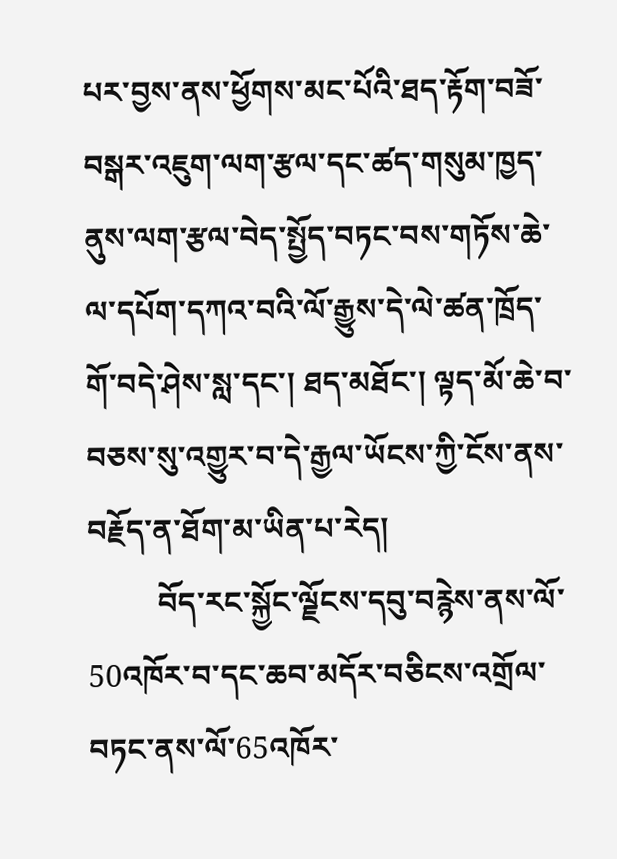པར་བྱས་ནས་ཕྱོགས་མང་པོའི་ཐད་རྟོག་བཟོ་བསྒར་འཇུག་ལག་རྩལ་དང་ཚད་གསུམ་ཁྱད་ནུས་ལག་རྩལ་བེད་སྤྱོད་བཏང་བས་གཏོས་ཆེ་ལ་དཔོག་དཀའ་བའི་ལོ་རྒྱུས་དེ་ལེ་ཚན་ཁྲོད་གོ་བདེ་ཤེས་སླ་དང་། ཐད་མཐོང་། ལྟད་མོ་ཆེ་བ་བཅས་སུ་འགྱུར་བ་དེ་རྒྱལ་ཡོངས་ཀྱི་ངོས་ནས་བརྗོད་ན་ཐོག་མ་ཡིན་པ་རེད།
         བོད་རང་སྐྱོང་ལྗོངས་དབུ་བརྙེས་ནས་ལོ་50འཁོར་བ་དང་ཆབ་མདོར་བཅིངས་འགྲོལ་བཏང་ནས་ལོ་65འཁོར་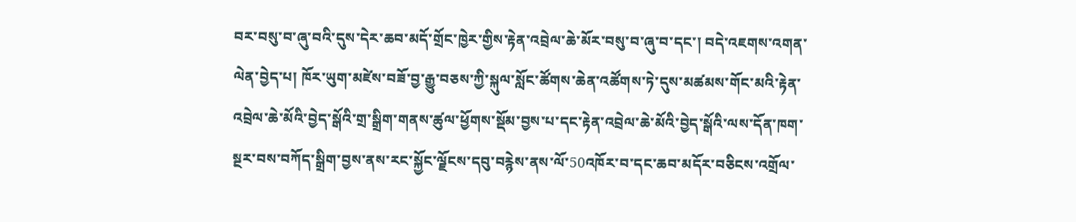བར་བསུ་བ་ཞུ་བའི་དུས་དེར་ཆབ་མདོ་གྲོང་ཁྱེར་གྱིས་རྟེན་འབྲེལ་ཆེ་མོར་བསུ་བ་ཞུ་བ་དང་། བདེ་འཇགས་འགན་ལེན་བྱེད་པ། ཁོར་ཡུག་མཛེས་བཟོ་བྱ་རྒྱུ་བཅས་ཀྱི་སྐུལ་སློང་ཚོགས་ཆེན་འཚོགས་ཏེ་དུས་མཚམས་གོང་མའི་རྟེན་འབྲེལ་ཆེ་མོའི་བྱེད་སྒོའི་གྲ་སྒྲིག་གནས་ཚུལ་ཕྱོགས་སྡོམ་བྱས་པ་དང་རྟེན་འབྲེལ་ཆེ་མོའི་བྱེད་སྒོའི་ལས་དོན་ཁག་སྔར་བས་བཀོད་སྒྲིག་བྱས་ནས་རང་སྐྱོང་ལྗོངས་དབུ་བརྙེས་ནས་ལོ་50འཁོར་བ་དང་ཆབ་མདོར་བཅིངས་འགྲོལ་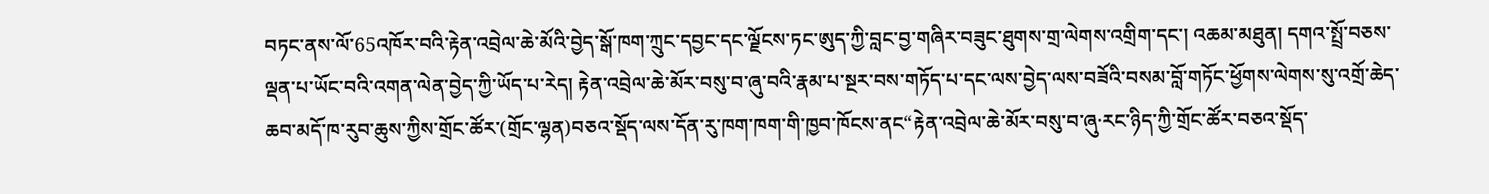བཏང་ནས་ལོ་65འཁོར་བའི་རྟེན་འབྲེལ་ཆེ་མོའི་བྱེད་སྒོ་ཁག་ཀྲུང་དབྱང་དང་ལྗོངས་ཏང་ཨུད་ཀྱི་བླང་བྱ་གཞིར་བཟུང་ཐུགས་གྲ་ལེགས་འགྲིག་དང་། འཆམ་མཐུན། དགའ་སྤྲོ་བཅས་ལྡན་པ་ཡོང་བའི་འགན་ལེན་བྱེད་ཀྱི་ཡོད་པ་རེད། རྟེན་འབྲེལ་ཆེ་མོར་བསུ་བ་ཞུ་བའི་རྣམ་པ་སྔར་བས་གཏོད་པ་དང་ལས་བྱེད་ལས་བཟོའི་བསམ་བློ་གཏོང་ཕྱོགས་ལེགས་སུ་འགྲོ་ཆེད་ཆབ་མདོ་ཁ་རུབ་ཆུས་ཀྱིས་གྲོང་ཚོར་(གྲོང་ལྷན)བཅའ་སྡོད་ལས་དོན་རུ་ཁག་ཁག་གི་ཁྱབ་ཁོངས་ནང“རྟེན་འབྲེལ་ཆེ་མོར་བསུ་བ་ཞུ·རང་ཉིད་ཀྱི་གྲོང་ཚོར་བཅའ་སྡོད་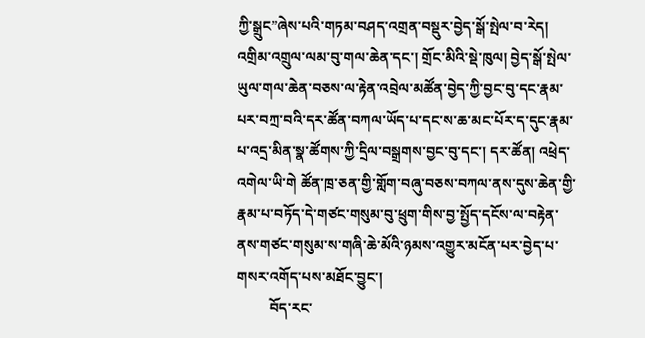ཀྱི་སྒྲུང”ཞེས་པའི་གཏམ་བཤད་འགྲན་བསྡུར་བྱེད་སྒོ་སྤེལ་བ་རེད། འགྲིམ་འགྲུལ་ལམ་བུ་གལ་ཆེན་དང་། གྲོང་མིའི་སྡེ་ཁུལ། བྱེད་སྒོ་སྤེལ་ཡུལ་གལ་ཆེན་བཅས་ལ་རྟེན་འབྲེལ་མཚོན་བྱེད་ཀྱི་བྱང་བུ་དང་རྣམ་པར་བཀྲ་བའི་དར་ཚོན་བཀལ་ཡོད་པ་དང་ས་ཆ་མང་པོར་ད་དུང་རྣམ་པ་འདྲ་མིན་སྣ་ཚོགས་ཀྱི་དྲིལ་བསྒྲགས་བྱང་བུ་དང་། དར་ཚོན། འཕྲེད་འགེལ་ཡི་གེ ཚོན་ཁྲ་ཅན་གྱི་གློག་བཞུ་བཅས་བཀལ་ནས་དུས་ཆེན་གྱི་རྣམ་པ་བཏོད་དེ་གཙང་གསུམ་བུ་ཕྲུག་གིས་བྱ་སྤྱོད་དངོས་ལ་བརྟེན་ནས་གཙང་གསུམ་ས་གཞི་ཆེ་མོའི་ཉམས་འགྱུར་མངོན་པར་བྱེད་པ་གསར་འགོད་པས་མཐོང་བྱུང་།
         བོད་རང་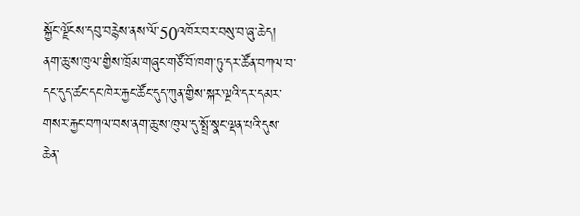སྐྱོང་ལྗོངས་དབུ་བརྙེས་ནས་ལོ་50འཁོར་བར་བསུ་བ་ཞུ་ཆེད། ནག་ཆུ་ས་ཁུལ་གྱིས་ཁྲོམ་གཞུང་གཙོ་བོ་ཁག་ཏུ་དར་ཚོན་བཀལ་བ་དང་དུད་ཚང་དང་ཁེར་རྐྱང་ཚོང་དུད་ཀུན་གྱིས་སྐར་ལྔའི་དར་དམར་གསར་རྐྱང་བཀལ་བས་ནག་ཆུ་ས་ཁུལ་དུ་སྤྲོ་སྣང་ལྡན་པའི་དུས་ཆེན་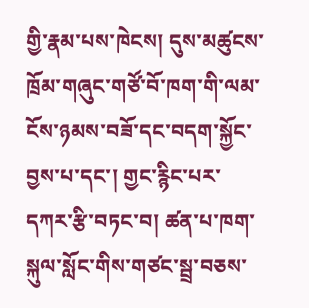གྱི་རྣམ་པས་ཁེངས། དུས་མཚུངས་ཁྲོམ་གཞུང་གཙོ་བོ་ཁག་གི་ལམ་ངོས་ཉམས་བཟོ་དང་བདག་སྐྱོང་བྱས་པ་དང་། གྱང་རྙིང་པར་དཀར་རྩི་བཏང་བ། ཚན་པ་ཁག་སྐུལ་སློང་གིས་གཙང་སྦྲ་བཅས་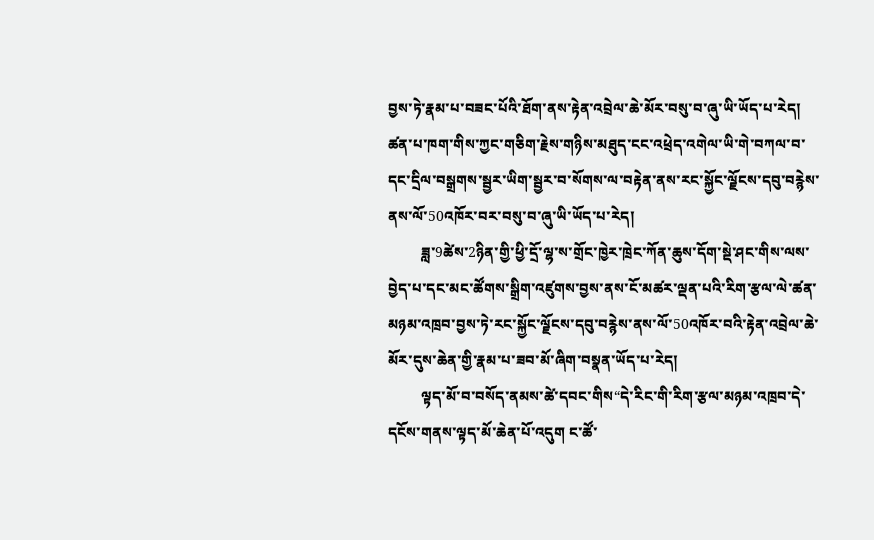བྱས་ཏེ་རྣམ་པ་བཟང་པོའི་ཐོག་ནས་རྟེན་འབྲེལ་ཆེ་མོར་བསུ་བ་ཞུ་ཡི་ཡོད་པ་རེད། ཚན་པ་ཁག་གིས་ཀྱང་གཅིག་རྗེས་གཉིས་མཐུད་ངང་འཕྲེད་འགེལ་ཡི་གེ་བཀལ་བ་དང་དྲིལ་བསྒྲགས་སྦྱར་ཡིག་སྦྱར་བ་སོགས་ལ་བརྟེན་ནས་རང་སྐྱོང་ལྗོངས་དབུ་བརྙེས་ནས་ལོ་50འཁོར་བར་བསུ་བ་ཞུ་ཡི་ཡོད་པ་རེད།
         ཟླ་9ཚེས་2ཉིན་གྱི་ཕྱི་དྲོ་ལྷ་ས་གྲོང་ཁྱེར་ཁྲེང་ཀོན་ཆུས་དོག་སྡེ་ཤང་གིས་ལས་བྱེད་པ་དང་མང་ཚོགས་སྒྲིག་འཛུགས་བྱས་ནས་ངོ་མཚར་ལྡན་པའི་རིག་རྩལ་ལེ་ཚན་མཉམ་འཁྲབ་བྱས་ཏེ་རང་སྐྱོང་ལྗོངས་དབུ་བརྙེས་ནས་ལོ་50འཁོར་བའི་རྟེན་འབྲེལ་ཆེ་མོར་དུས་ཆེན་གྱི་རྣམ་པ་ཟབ་མོ་ཞིག་བསྣན་ཡོད་པ་རེད།
         ལྟད་མོ་བ་བསོད་ནམས་ཚེ་དབང་གིས“དེ་རིང་གི་རིག་རྩལ་མཉམ་འཁྲབ་དེ་དངོས་གནས་ལྟད་མོ་ཆེན་པོ་འདུག ང་ཚོ་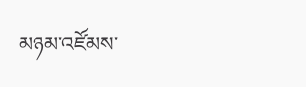མཉམ་འཛོམས་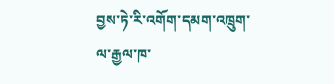བྱས་ཏེ་རི་འགོག་དམག་འཁྲུག་ལ་རྒྱལ་ཁ་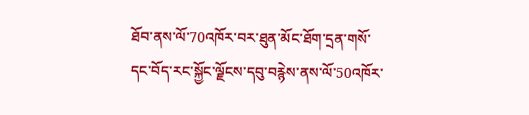ཐོབ་ནས་ལོ་70འཁོར་བར་ཐུན་མོང་ཐོག་དྲན་གསོ་དང་བོད་རང་སྐྱོང་ལྗོངས་དབུ་བརྙེས་ནས་ལོ་50འཁོར་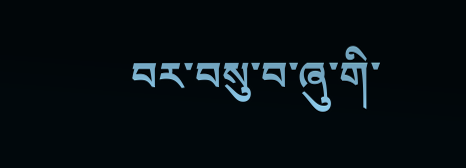བར་བསུ་བ་ཞུ་གི་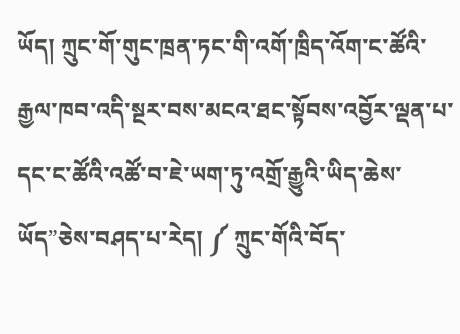ཡོད། ཀྲུང་གོ་གུང་ཁྲན་ཏང་གི་འགོ་ཁྲིད་འོག་ང་ཚོའི་རྒྱལ་ཁབ་འདི་སྔར་བས་མངའ་ཐང་སྟོབས་འབྱོར་ལྡན་པ་དང་ང་ཚོའི་འཚོ་བ་ཇེ་ཡག་ཏུ་འགྲོ་རྒྱུའི་ཡིད་ཆེས་ཡོད”ཅེས་བཤད་པ་རེད། ༼ ཀྲུང་གོའི་བོད་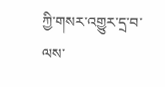ཀྱི་གསར་འགྱུར་དྲ་བ་ལས་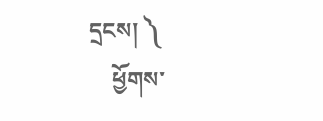དྲངས། ༽
    ཕྱོགས་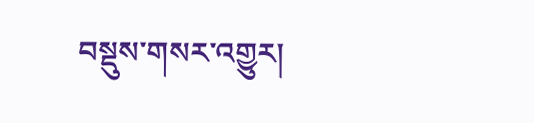བསྡུས་གསར་འགྱུར།